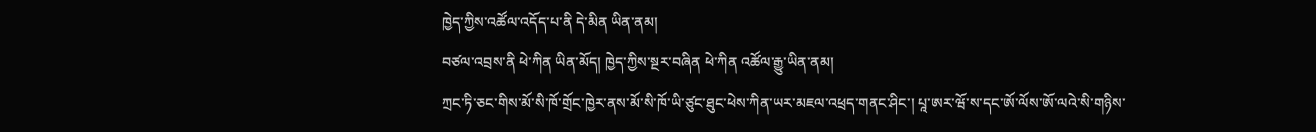ཁྱེད་ཀྱིས་འཚོལ་འདོད་པ་ནི དེ་མིན ཡིན་ནམ།
བཙལ་འབྲས་ནི ཕེ་ཀིན ཡིན་མོད། ཁྱེད་ཀྱིས་སྔར་བཞིན ཕེ་ཀིན འཚོལ་རྒྱུ་ཡིན་ནམ།
ཀྲང་ཏི་ཅང་གིས་མོ་སི་ཁོ་གྲོང་ཁྱེར་ནས་མོ་སི་ཁོ་ཡི་ཙུང་ཐུང་ཕེས་ཀིན་ཡར་མཇལ་འཕྲད་གནང་ཤིང་། པཱ་ཨར་ཝོ་ས་དང་ཨོ་ལོས་ཨོ་ལའེ་སི་གཉིས་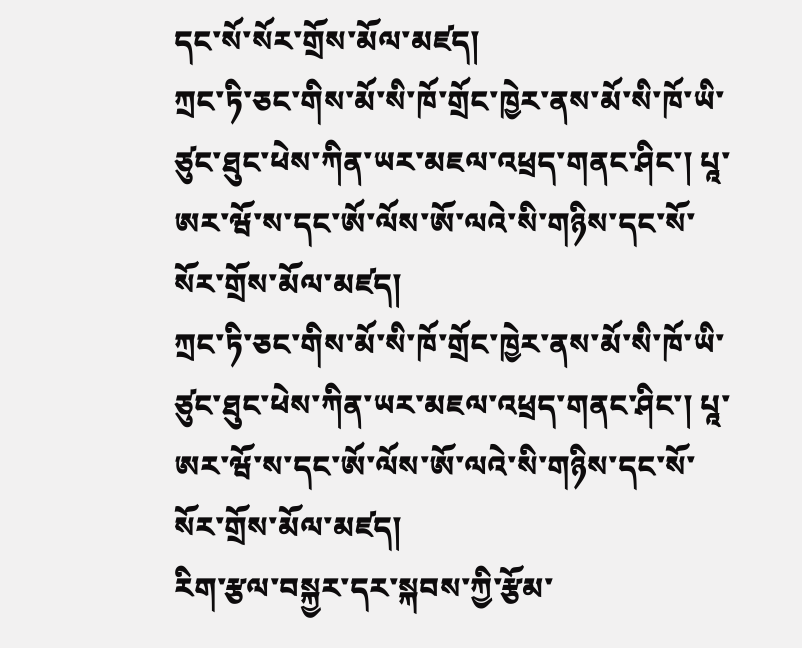དང་སོ་སོར་གྲོས་མོལ་མཛད།
ཀྲང་ཏི་ཅང་གིས་མོ་སི་ཁོ་གྲོང་ཁྱེར་ནས་མོ་སི་ཁོ་ཡི་ཙུང་ཐུང་ཕེས་ཀིན་ཡར་མཇལ་འཕྲད་གནང་ཤིང་། པཱ་ཨར་ཝོ་ས་དང་ཨོ་ལོས་ཨོ་ལའེ་སི་གཉིས་དང་སོ་སོར་གྲོས་མོལ་མཛད།
ཀྲང་ཏི་ཅང་གིས་མོ་སི་ཁོ་གྲོང་ཁྱེར་ནས་མོ་སི་ཁོ་ཡི་ཙུང་ཐུང་ཕེས་ཀིན་ཡར་མཇལ་འཕྲད་གནང་ཤིང་། པཱ་ཨར་ཝོ་ས་དང་ཨོ་ལོས་ཨོ་ལའེ་སི་གཉིས་དང་སོ་སོར་གྲོས་མོལ་མཛད།
རིག་རྩལ་བསྐྱར་དར་སྐབས་ཀྱི་རྩོམ་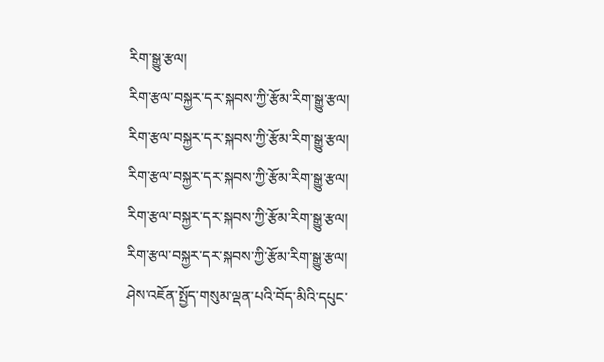རིག་སྒྱུ་རྩལ།
རིག་རྩལ་བསྐྱར་དར་སྐབས་ཀྱི་རྩོམ་རིག་སྒྱུ་རྩལ།
རིག་རྩལ་བསྐྱར་དར་སྐབས་ཀྱི་རྩོམ་རིག་སྒྱུ་རྩལ།
རིག་རྩལ་བསྐྱར་དར་སྐབས་ཀྱི་རྩོམ་རིག་སྒྱུ་རྩལ།
རིག་རྩལ་བསྐྱར་དར་སྐབས་ཀྱི་རྩོམ་རིག་སྒྱུ་རྩལ།
རིག་རྩལ་བསྐྱར་དར་སྐབས་ཀྱི་རྩོམ་རིག་སྒྱུ་རྩལ།
ཤེས་འཇོན་སྤྱོད་གསུམ་ལྡན་པའི་བོད་མིའི་དཔུང་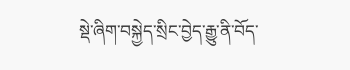སྡེ་ཞིག་བསྐྱེད་སྲིང་བྱེད་རྒྱུ་ནི་བོད་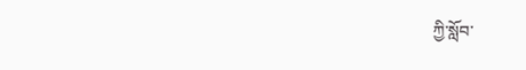ཀྱི་སློབ་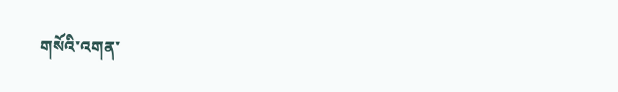གསོའི་འགན་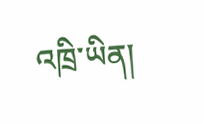འཁྲི་ཡིན།